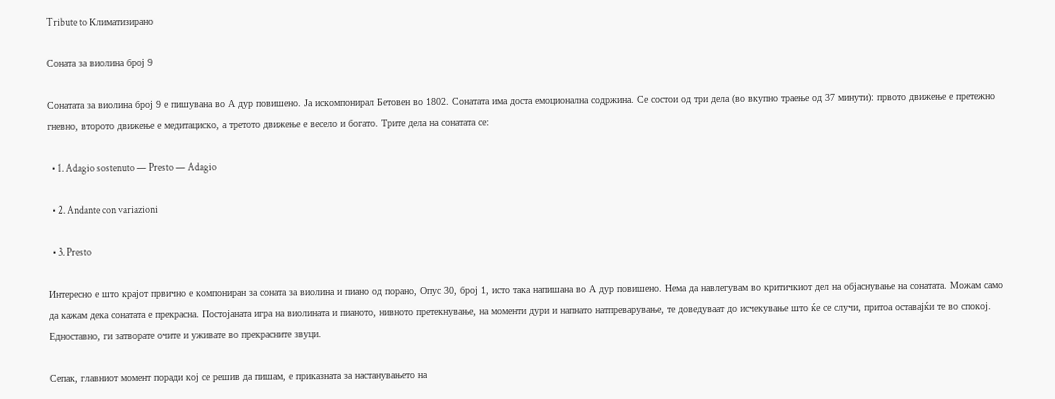Tribute to Климатизирано

Соната за виолина број 9

Сонатата за виолина број 9 е пишувана во А дур повишено. Ја искомпонирал Бетовен во 1802. Сонатата има доста емоционална содржина. Се состои од три дела (во вкупно траење од 37 минути): првото движење е претежно гневно, второто движење е медитациско, а третото движење е весело и богато. Трите дела на сонатата се:

  • 1. Adagio sostenuto — Presto — Adagio

  • 2. Andante con variazioni

  • 3. Presto

Интересно е што крајот првично е компониран за соната за виолина и пиано од порано, Опус 30, број 1, исто така напишана во А дур повишено. Нема да навлегувам во критичкиот дел на објаснување на сонатата. Можам само да кажам дека сонатата е прекрасна. Постојаната игра на виолината и пианото, нивното претекнување, на моменти дури и напнато натпреварување, те доведуваат до исчекување што ќе се случи, притоа оставајќи те во спокој. Едноставно, ги затворате очите и уживате во прекрасните звуци.

Сепак, главниот момент поради кој се решив да пишам, е приказната за настанувањето на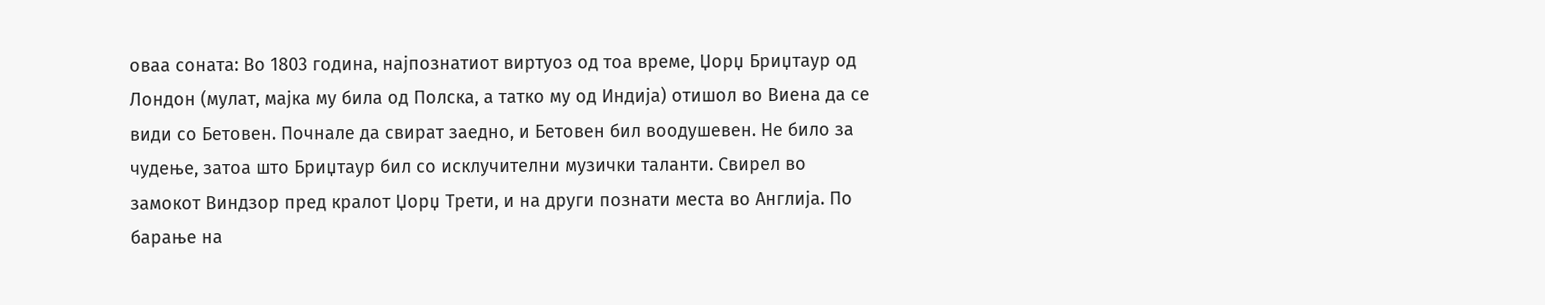оваа соната: Во 1803 година, најпознатиот виртуоз од тоа време, Џорџ Бриџтаур од Лондон (мулат, мајка му била од Полска, а татко му од Индија) отишол во Виена да се види со Бетовен. Почнале да свират заедно, и Бетовен бил воодушевен. Не било за чудење, затоа што Бриџтаур бил со исклучителни музички таланти. Свирел во замокот Виндзор пред кралот Џорџ Трети, и на други познати места во Англија. По барање на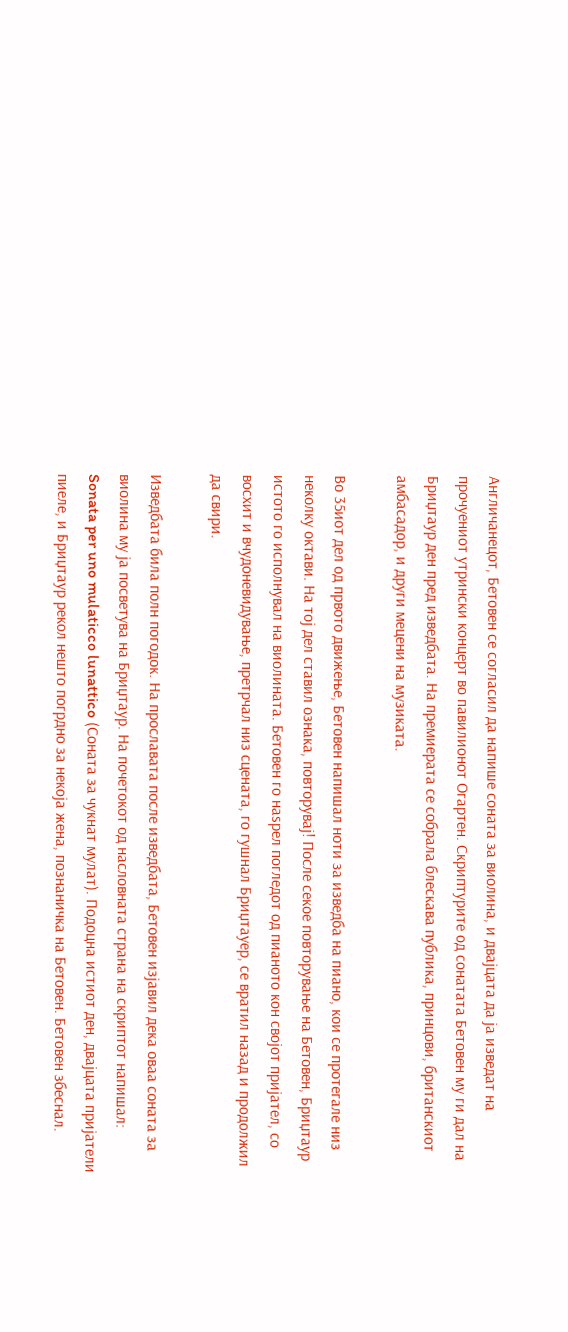Англичанецот, Бетовен се согласил да напише соната за виолина, и двајцата да ја изведат на прочуениот утрински концерт во павилионот Огартен. Скриптурите од сонатата Бетовен му ги дал на Бриџтаур ден пред изведбата. На премиерата се собрала блескава публика, принцови, британскиот амбасадор, и други мецени на музиката.

Во 35иот дел од првото движење, Бетовен напишал ноти за изведба на пиано, кои се протегале низ неколку октави. На тој дел ставил ознака, повторувај! После секое повторување на Бетовен, Бриџтаур истото го исполнувал на виолината. Бетовен го наѕрел погледот од пианото кон својот пријател, со восхит и вчудоневидување, претрчал низ сцената, го гушнал Бриџтауер, се вратил назад и продолжил да свири.

Изведбата била полн погодок. На прославата после изведбата, Бетовен изјавил дека оваа соната за виолина му ја посветува на Бриџтаур. На почетокот од насловната страна на скриптот напишал: Sonata per uno mulaticco lunattico (Соната за чукнат мулат). Подоцна истиот ден, двајцата пријатели пиеле, и Бриџтаур рекол нешто погрдно за некоја жена, познаничка на Бетовен. Бетовен збеснал.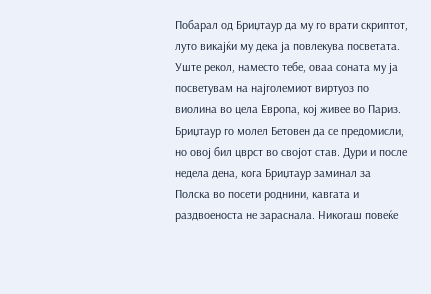Побарал од Бриџтаур да му го врати скриптот, луто викајќи му дека ја повлекува посветата. Уште рекол, наместо тебе, оваа соната му ја посветувам на најголемиот виртуоз по виолина во цела Европа, кој живее во Париз. Бриџтаур го молел Бетовен да се предомисли, но овој бил цврст во својот став. Дури и после недела дена, кога Бриџтаур заминал за Полска во посети роднини, кавгата и раздвоеноста не зараснала. Никогаш повеќе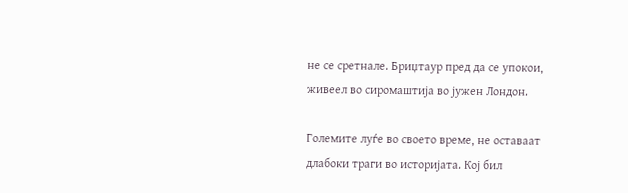не се сретнале. Бриџтаур пред да се упокои, живеел во сиромаштија во јужен Лондон.

Големите луѓе во своето време, не оставаат длабоки траги во историјата. Кој бил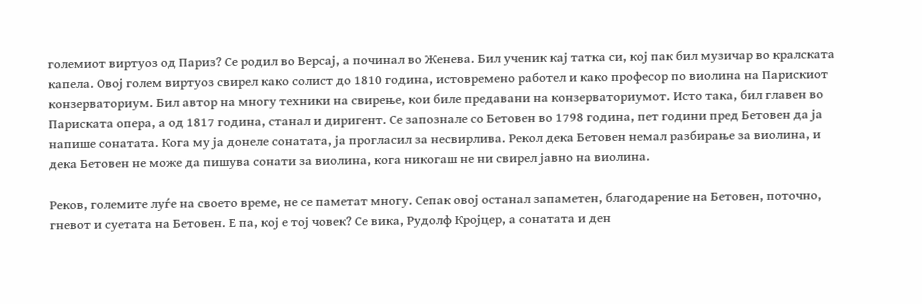големиот виртуоз од Париз? Се родил во Версај, а починал во Женева. Бил ученик кај татка си, кој пак бил музичар во кралската капела. Овој голем виртуоз свирел како солист до 1810 година, истовремено работел и како професор по виолина на Парискиот конзерваториум. Бил автор на многу техники на свирење, кои биле предавани на конзерваториумот. Исто така, бил главен во Париската опера, а од 1817 година, станал и диригент. Се запознале со Бетовен во 1798 година, пет години пред Бетовен да ја напише сонатата. Кога му ја донеле сонатата, ја прогласил за несвирлива. Рекол дека Бетовен немал разбирање за виолина, и дека Бетовен не може да пишува сонати за виолина, кога никогаш не ни свирел јавно на виолина.

Реков, големите луѓе на своето време, не се паметат многу. Сепак овој останал запаметен, благодарение на Бетовен, поточно, гневот и суетата на Бетовен. Е па, кој е тој човек? Се вика, Рудолф Кројцер, а сонатата и ден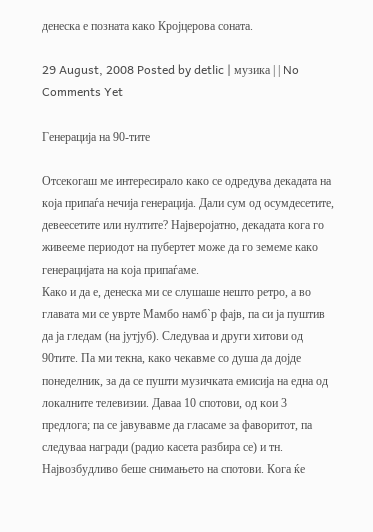денеска е позната како Кројцерова соната.

29 August, 2008 Posted by detlic | музика | | No Comments Yet

Генерација на 90-тите

Отсекогаш ме интересирало како се одредува декадата на која припаѓа нечија генерација. Дали сум од осумдесетите, девеесетите или нултите? Најверојатно, декадата кога го живееме периодот на пубертет може да го земеме како генерацијата на која припаѓаме.
Како и да е, денеска ми се слушаше нешто ретро, а во главата ми се уврте Мамбо намб`р фајв, па си ја пуштив да ја гледам (на јутјуб). Следуваа и други хитови од 90тите. Па ми текна, како чекавме со душа да дојде понеделник, за да се пушти музичката емисија на една од локалните телевизии. Даваа 10 спотови, од кои 3 предлога; па се јавувавме да гласаме за фаворитот, па следуваа награди (радио касета разбира се) и тн. Највозбудливо беше снимањето на спотови. Кога ќе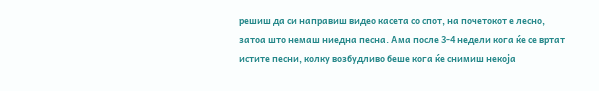решиш да си направиш видео касета со спот, на почетокот е лесно, затоа што немаш ниедна песна. Ама после 3-4 недели кога ќе се вртат истите песни, колку возбудливо беше кога ќе снимиш некоја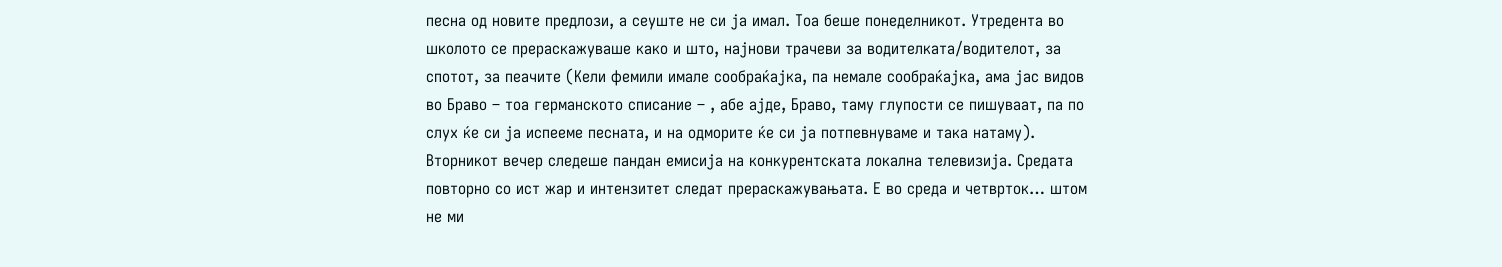песна од новите предлози, а сеуште не си ја имал. Тоа беше понеделникот. Утредента во школото се прераскажуваше како и што, најнови трачеви за водителката/водителот, за спотот, за пеачите (Кели фемили имале сообраќајка, па немале сообраќајка, ама јас видов во Браво – тоа германското списание – , абе ајде, Браво, таму глупости се пишуваат, па по слух ќе си ја испееме песната, и на одморите ќе си ја потпевнуваме и така натаму). Вторникот вечер следеше пандан емисија на конкурентската локална телевизија. Средата повторно со ист жар и интензитет следат прераскажувањата. Е во среда и четврток… штом не ми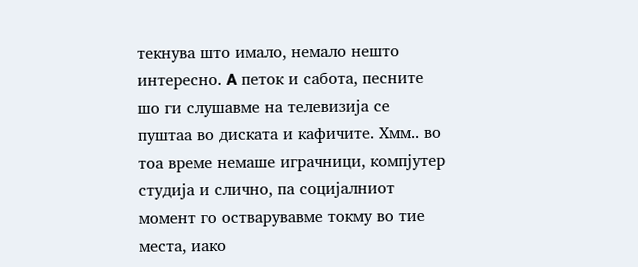текнува што имало, немало нешто интересно. A петок и сабота, песните шо ги слушавме на телевизија се пуштаа во диската и кафичите. Хмм.. во тоа време немаше играчници, компјутер студија и слично, па социјалниот момент го остварувавме токму во тие места, иако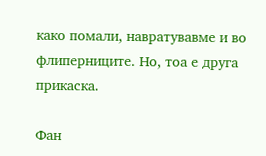како помали, навратувавме и во флиперниците. Но, тоа е друга прикаска.

Фан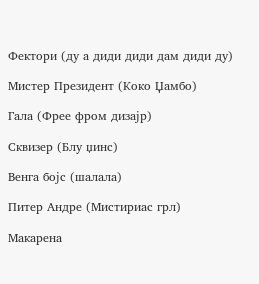Фектори (ду а диди диди дам диди ду)

Мистер Президент (Коко Џамбо)

Гала (Фрее фром дизајр)

Сквизер (Блу џинс)

Венга бојс (шалала)

Питер Андре (Мистириас грл)

Макарена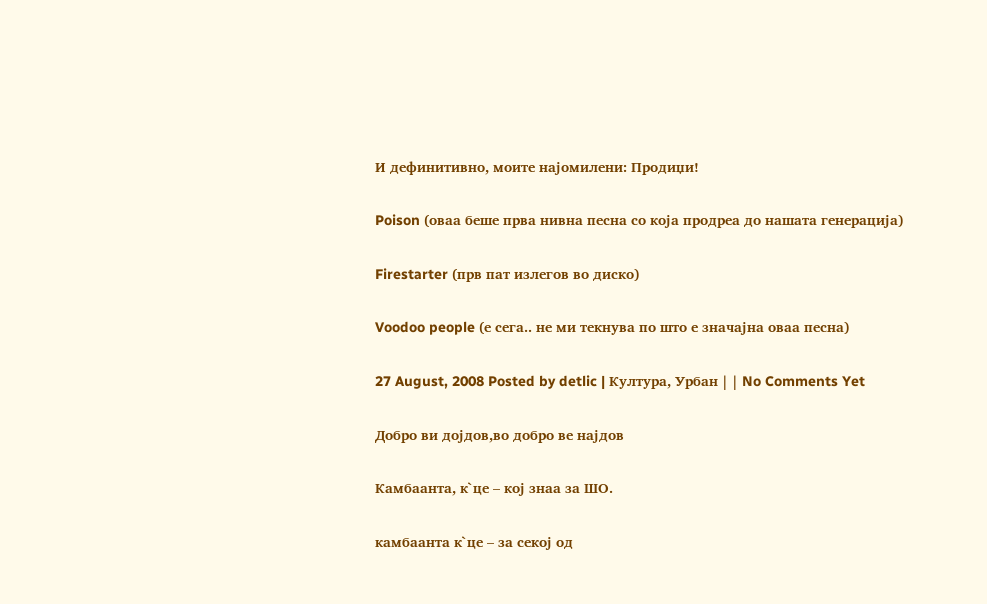И дефинитивно, моите најомилени: Продиџи!

Poison (оваа беше прва нивна песна со која продреа до нашата генерација)

Firestarter (прв пат излегов во диско)

Voodoo people (е сега.. не ми текнува по што е значајна оваа песна)

27 August, 2008 Posted by detlic | Култура, Урбан | | No Comments Yet

Добро ви дојдов,во добро ве најдов

Камбаанта, к`це – кој знаа за ШО.

камбаанта к`це – за секој од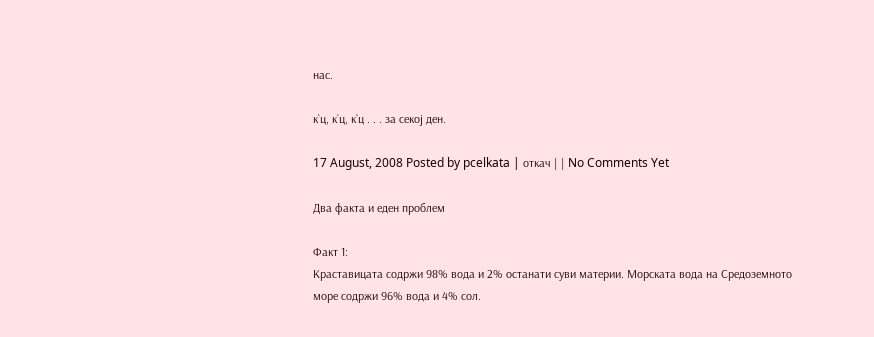нас.

к`ц, к`ц, к`ц . . . за секој ден.

17 August, 2008 Posted by pcelkata | откач | | No Comments Yet

Два факта и еден проблем

Факт 1:
Краставицата содржи 98% вода и 2% останати суви материи. Морската вода на Средоземното море содржи 96% вода и 4% сол.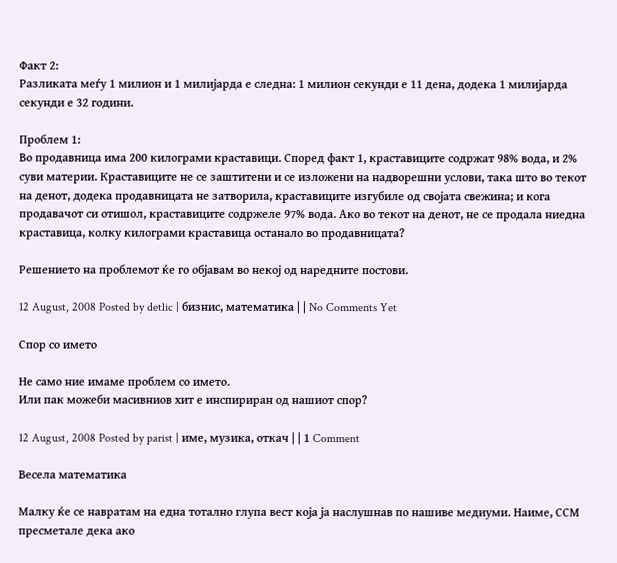Факт 2:
Разликата меѓу 1 милион и 1 милијарда е следна: 1 милион секунди е 11 дена, додека 1 милијарда секунди е 32 години.

Проблем 1:
Во продавница има 200 килограми краставици. Според факт 1, краставиците содржат 98% вода, и 2% суви материи. Краставиците не се заштитени и се изложени на надворешни услови, така што во текот на денот, додека продавницата не затворила, краставиците изгубиле од својата свежина; и кога продавачот си отишол, краставиците содржеле 97% вода. Ако во текот на денот, не се продала ниедна краставица, колку килограми краставица останало во продавницата?

Решението на проблемот ќе го објавам во некој од наредните постови.

12 August, 2008 Posted by detlic | бизнис, математика | | No Comments Yet

Спор со името

Не само ние имаме проблем со името.
Или пак можеби масивниов хит е инспириран од нашиот спор?

12 August, 2008 Posted by parist | име, музика, откач | | 1 Comment

Весела математика

Малку ќе се навратам на една тотално глупа вест која ја наслушнав по нашиве медиуми. Наиме, ССМ пресметале дека ако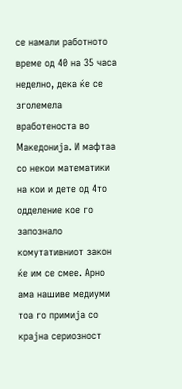се намали работното време од 40 на 35 часа неделно, дека ќе се зголемела вработеноста во Македонија. И мафтаа со некои математики на кои и дете од 4то одделение кое го запознало комутативниот закон ќе им се смее. Арно ама нашиве медиуми тоа го примија со крајна сериозност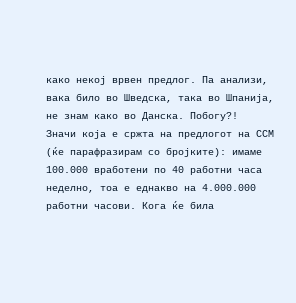како некој врвен предлог. Па анализи, вака било во Шведска, така во Шпанија, не знам како во Данска. Побогу?!
Значи која е сржта на предлогот на ССМ (ќе парафразирам со бројките): имаме 100.000 вработени по 40 работни часа неделно, тоа е еднакво на 4.000.000 работни часови. Кога ќе била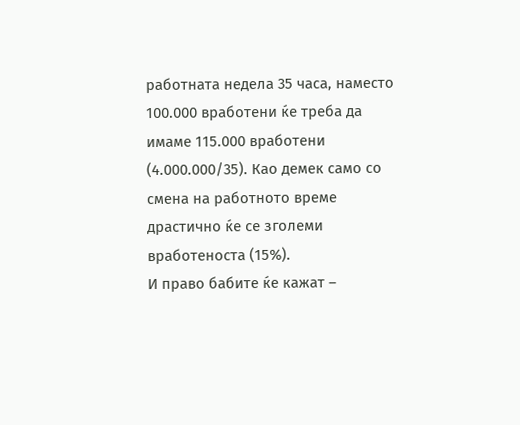работната недела 35 часа, наместо 100.000 вработени ќе треба да имаме 115.000 вработени (4.000.000/35). Као демек само со смена на работното време драстично ќе се зголеми вработеноста (15%).
И право бабите ќе кажат –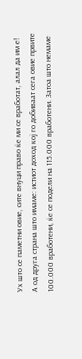Ух што се паметни овие, сите внуци право ќе ми се вработат, алал да им е!
А од друга страна што имаме: истиот доход кој го добиваат сега овие првите 100.000 вработени, ќе се подели на 115.000 вработени. Затоа што немаме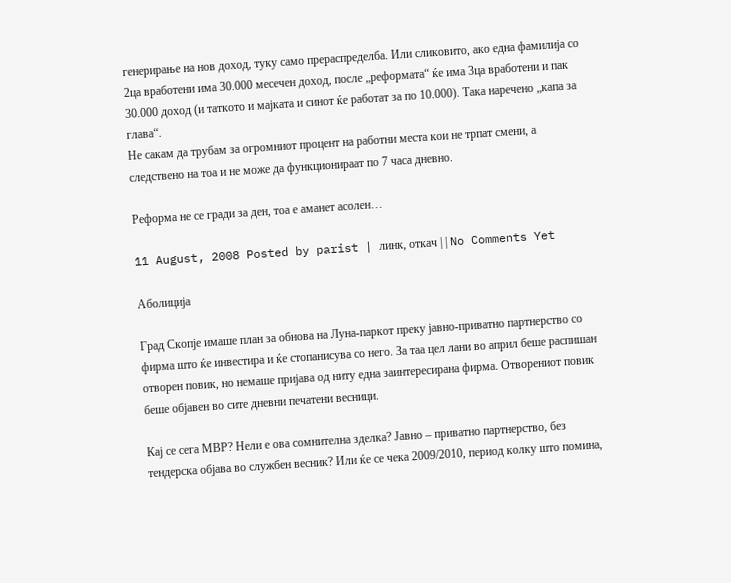генерирање на нов доход, туку само прераспределба. Или сликовито, ако една фамилија со 2ца вработени има 30.000 месечен доход, после „реформата“ ќе има 3ца вработени и пак 30.000 доход (и таткото и мајката и синот ќе работат за по 10.000). Така наречено „капа за глава“.
Не сакам да трубам за огромниот процент на работни места кои не трпат смени, а следствено на тоа и не може да функционираат по 7 часа дневно.

Реформа не се гради за ден, тоа е аманет асолен…

11 August, 2008 Posted by parist | линк, откач | | No Comments Yet

Аболиција

Град Скопје имаше план за обнова на Луна-паркот преку јавно-приватно партнерство со фирма што ќе инвестира и ќе стопанисува со него. За таа цел лани во април беше распишан отворен повик, но немаше пријава од ниту една заинтересирана фирма. Отворениот повик беше објавен во сите дневни печатени весници.

Кај се сега МВР? Нели е ова сомнителна зделка? Јавно – приватно партнерство, без тендерска објава во службен весник? Или ќе се чека 2009/2010, период колку што помина,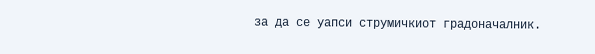за да се уапси струмичкиот градоначалник.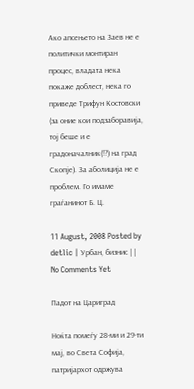Ако апсењето на Заев не е политички монтиран процес, владата нека покаже доблест, нека го приведе Трифун Костовски (за оние кои подзаборавија, тој беше и е градоначалник(!?) на град Скопје). За аболиција не е проблем. Го имаме граѓанинот Б. Ц.

11 August, 2008 Posted by detlic | Урбан, бизнис | | No Comments Yet

Падот на Цариград

Ноќта помеѓу 28-ми и 29-ти мај, во Света Софија, патријархот одржува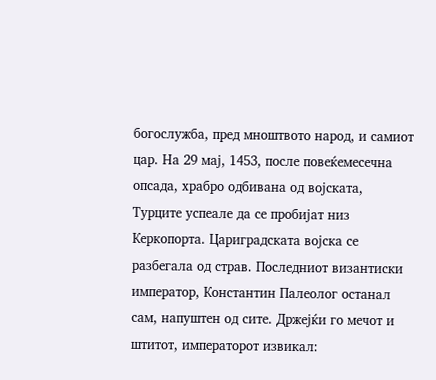богослужба, пред мноштвото народ, и самиот цар. На 29 мај, 1453, после повеќемесечна опсада, храбро одбивана од војската, Турците успеале да се пробијат низ Керкопорта. Цариградската војска се разбегала од страв. Последниот византиски император, Константин Палеолог останал сам, напуштен од сите. Држејќи го мечот и штитот, императорот извикал: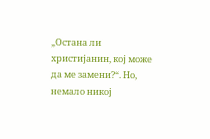„Остана ли христијанин, кој може да ме замени?“. Но, немало никој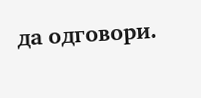да одговори.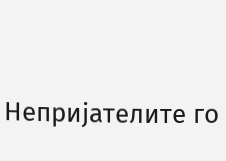Непријателите го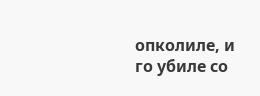опколиле, и го убиле со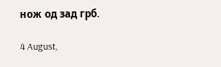нож од зад грб.

4 August,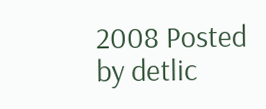2008 Posted by detlic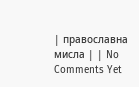| православна мисла | | No Comments Yet